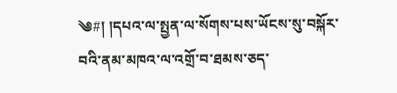༄#། །དཔའ་ལ་སྤྱན་ལ་སོགས་པས་ཡོངས་སུ་བསྐོར་བའི་ནམ་མཁའ་ལ་འགྲོ་བ་ཐམས་ཅད་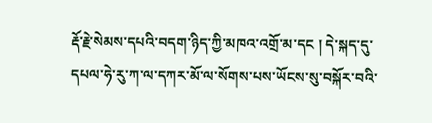རྡོ་རྗེ་སེམས་དཔའི་བདག་ཉིད་ཀྱི་མཁའ་འགྲོ་མ་དང ། དེ་སྐད་དུ་དཔལ་ཧེ་རུ་ཀ་ལ་དཀར་མོ་ལ་སོགས་པས་ཡོངས་སུ་བསྐོར་བའི་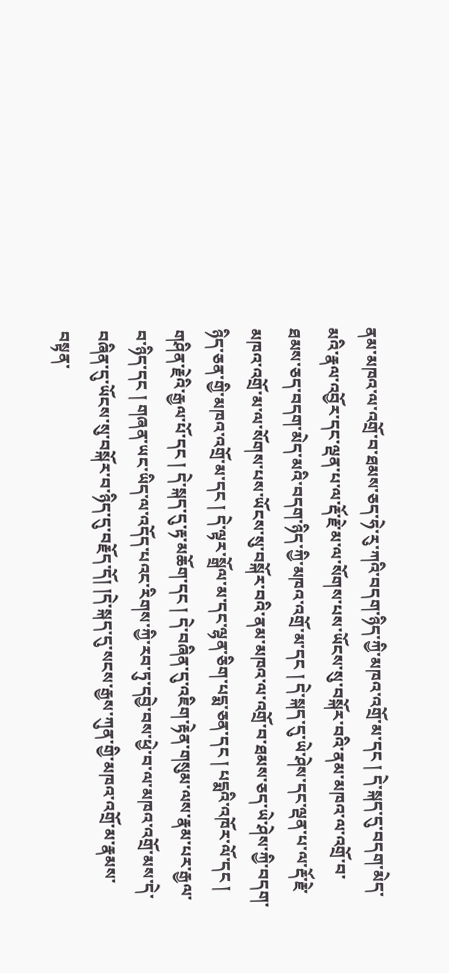ནམ་མཁའ་ལ་འགྲོ་བ་ཐམས་ཅད་ཧེ་རུ་ཀའི་བདག་ཉིད་ཀྱི་མཁའ་འགྲོ་མ་དང ། དེ་སྐད་དུ་བདག་མེད་མའི་རྣལ་འབྱོར་དང་ལྡན་པ་ལ་རྡོ་རྗེ་མ་ལ་སོགས་པས་ཡོངས་སུ་བསྐོར་བའི་ནམ་མཁའ་ལ་འགྲོ་བ་ཐམས་ཅད་བདག་མེད་མའི་བདག་ཉིད་ཀྱི་མཁའ་འགྲོ་མ་དང ། དེ་སྐད་དུ་ཡེ་ཤེས་དང་ལྡན་པ་ལ་རྡོ་རྗེ་མཁའ་འགྲོ་མ་ལ་སོགས་པས་ཡོངས་སུ་བསྐོར་བའི་ནམ་མཁའ་ལ་འགྲོ་བ་ཐམས་ཅད་ཡེ་ཤེས་ཀྱི་བདག་ཉིད་ཅན་གྱི་མཁའ་འགྲོ་མ་དང ། དེ་ལྟར་སྒྲོལ་མ་དང་ལྷན་ཅིག་པདྨ་ཅན་དང ། པདྨའི་འཁོར་ལོ་དང ། གཤིན་རྗེའི་རྒྱལ་པོ་དང ། དེ་སྐད་དུ་རྟ་མཆོག་དང ། དེ་བཞིན་དུ་འཇིག་རྟེན་གསུམ་ལས་རྣམ་པར་རྒྱལ་བ་ཉིད་དང ། གཞན་ཡང་ཡིད་ལ་འདོད་པའང་རིགས་ཀྱི་རབ་ཏུ་དབྱེ་བས་ཕྱེ་བ་ལ་མཁའ་འགྲོ་མས་དེ་བཞིན་དུ་ཡོངས་སུ་བསྐོར་བ་ཉིད་དུ་བརྗོད་དོ། །དེ་སྐད་དུ་སངས་རྒྱས་ཀུན་གྱི་མཁའ་འགྲོ་མ་རྣམས་བསྟན་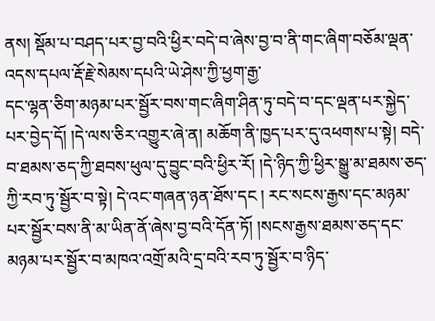ནས། སྡོམ་པ་བཤད་པར་བྱ་བའི་ཕྱིར་བདེ་བ་ཞེས་བྱ་བ་ནི་གང་ཞིག་བཅོམ་ལྡན་འདས་དཔལ་རྡོ་རྗེ་སེམས་དཔའི་ཡེ་ཤེས་ཀྱི་ཕྱག་རྒྱ་
དང་ལྷན་ཅིག་མཉམ་པར་སྦྱོར་བས་གང་ཞིག་ཤིན་ཏུ་བདེ་བ་དང་ལྡན་པར་སྐྱེད་པར་བྱེད་དོ། །དེ་ལས་ཅིར་འགྱུར་ཞེ་ན། མཆོག་ནི་ཁྱད་པར་དུ་འཕགས་པ་སྟེ། བདེ་བ་ཐམས་ཅད་ཀྱི་ཐབས་ཕུལ་དུ་བྱུང་བའི་ཕྱིར་རོ། །དེ་ཉིད་ཀྱི་ཕྱིར་སྒྱུ་མ་ཐམས་ཅད་ཀྱི་རབ་ཏུ་སྦྱོར་བ་སྟེ། དེ་འང་གཞན་ཉན་ཐོས་དང ། རང་སངས་རྒྱས་དང་མཉམ་པར་སྦྱོར་བས་ནི་མ་ཡིན་ནོ་ཞེས་བྱ་བའི་དོན་ཏོ། །སངས་རྒྱས་ཐམས་ཅད་དང་མཉམ་པར་སྦྱོར་བ་མཁའ་འགྲོ་མའི་དྲ་བའི་རབ་ཏུ་སྦྱོར་བ་ཉིད་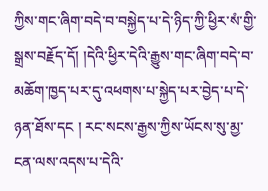ཀྱིས་གང་ཞིག་བདེ་བ་བསྐྱེད་པ་དེ་ཉིད་ཀྱི་ཕྱིར་སཾ་གྱི་སྒྲས་བརྗོད་དོ། །དེའི་ཕྱིར་དེའི་རྒྱུས་གང་ཞིག་བདེ་བ་མཆོག་ཁྱད་པར་དུ་འཕགས་པ་སྐྱེད་པར་བྱེད་པ་དེ་ཉན་ཐོས་དང ། རང་སངས་རྒྱས་ཀྱིས་ཡོངས་སུ་མྱ་ངན་ལས་འདས་པ་དེའི་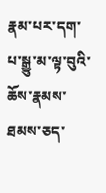རྣམ་པར་དག་པ་སྒྱུ་མ་ལྟ་བུའི་ཆོས་རྣམས་ཐམས་ཅད་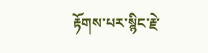རྟོགས་པར་སྙིང་རྗེ་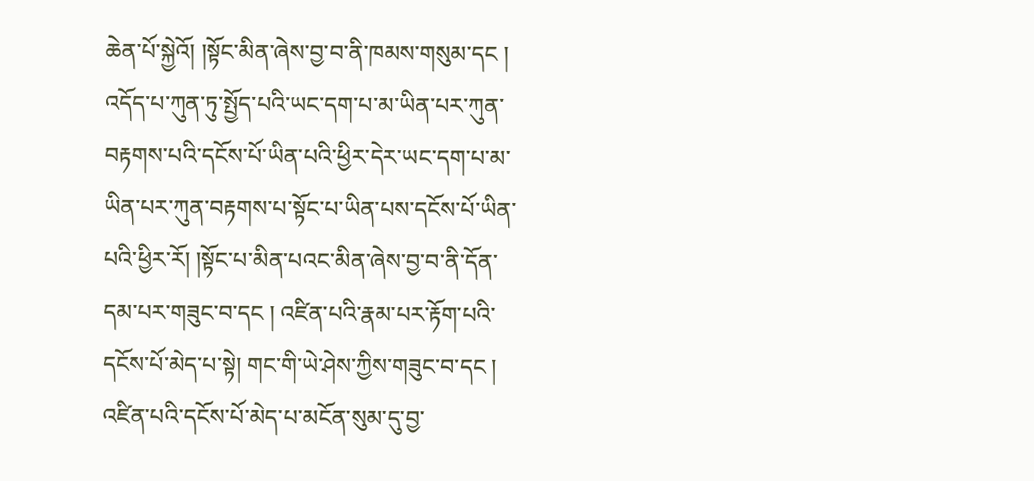ཆེན་པོ་སྐྱེའོ། །སྟོང་མིན་ཞེས་བྱ་བ་ནི་ཁམས་གསུམ་དང ། འདོད་པ་ཀུན་ཏུ་སྤྱོད་པའི་ཡང་དག་པ་མ་ཡིན་པར་ཀུན་བརྟགས་པའི་དངོས་པོ་ཡིན་པའི་ཕྱིར་དེར་ཡང་དག་པ་མ་ཡིན་པར་ཀུན་བརྟགས་པ་སྟོང་པ་ཡིན་པས་དངོས་པོ་ཡིན་པའི་ཕྱིར་རོ། །སྟོང་པ་མིན་པའང་མིན་ཞེས་བྱ་བ་ནི་དོན་དམ་པར་གཟུང་བ་དང ། འཛིན་པའི་རྣམ་པར་རྟོག་པའི་དངོས་པོ་མེད་པ་སྟེ། གང་གི་ཡེ་ཤེས་ཀྱིས་གཟུང་བ་དང ། འཛིན་པའི་དངོས་པོ་མེད་པ་མངོན་སུམ་དུ་བྱ་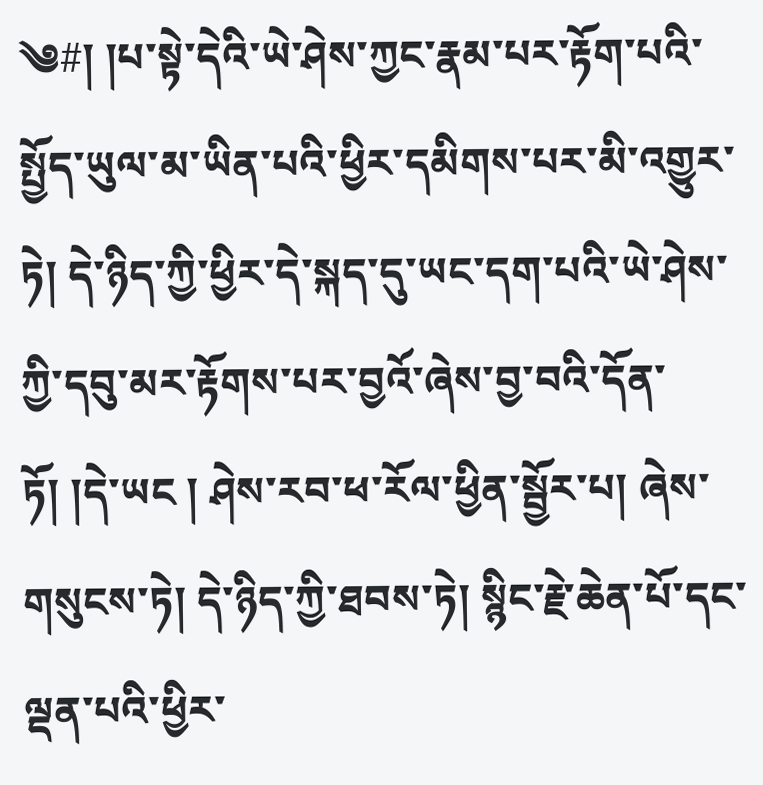༄#། །པ་སྟེ་དེའི་ཡེ་ཤེས་ཀྱང་རྣམ་པར་རྟོག་པའི་སྤྱོད་ཡུལ་མ་ཡིན་པའི་ཕྱིར་དམིགས་པར་མི་འགྱུར་ཏེ། དེ་ཉིད་ཀྱི་ཕྱིར་དེ་སྐད་དུ་ཡང་དག་པའི་ཡེ་ཤེས་ཀྱི་དབུ་མར་རྟོགས་པར་བྱའོ་ཞེས་བྱ་བའི་དོན་ཏོ། །དེ་ཡང ། ཤེས་རབ་ཕ་རོལ་ཕྱིན་སྦྱོར་པ། ཞེས་གསུངས་ཏེ། དེ་ཉིད་ཀྱི་ཐབས་ཏེ། སྙིང་རྗེ་ཆེན་པོ་དང་ལྡན་པའི་ཕྱིར་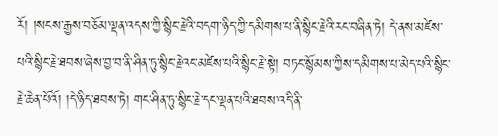རོ། །སངས་རྒྱས་བཅོམ་ལྡན་འདས་ཀྱི་སྙིང་རྗེའི་བདག་ཉིད་ཀྱི་དམིགས་པ་ནི་སྙིང་རྗེའི་རང་བཞིན་ཏེ། དེ་ནས་མཛེས་པའི་སྙིང་རྗེ་ཐབས་ཞེས་བྱ་བ་ནི་ཤིན་ཏུ་སྙིང་རྗེའང་མཛེས་པའི་སྙིང་རྗེ་སྟེ། བཏང་སྙོམས་ཀྱིས་དམིགས་པ་མེད་པའི་སྙིང་རྗེ་ཆེན་པོའོ། །དེ་ཉིད་ཐབས་ཏེ། གང་ཤིན་ཏུ་སྙིང་རྗེ་དང་ལྡན་པའི་ཐབས་འདི་ནི་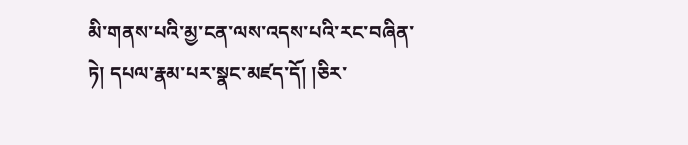མི་གནས་པའི་མྱ་ངན་ལས་འདས་པའི་རང་བཞིན་ཏེ། དཔལ་རྣམ་པར་སྣང་མཛད་དོ། །ཅིར་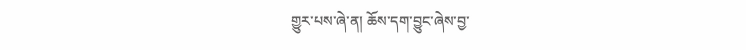གྱུར་པས་ཞེ་ན། ཆོས་དག་བྱུང་ཞེས་བྱ་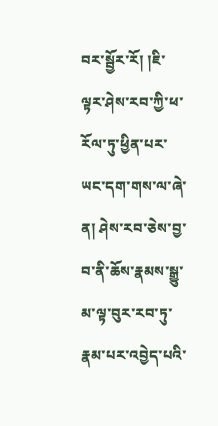བར་སྦྱོར་རོ། །ཇི་ལྟར་ཤེས་རབ་ཀྱི་ཕ་རོལ་ཏུ་ཕྱིན་པར་ཡང་དག་གས་ལ་ཞེ་ན། ཤེས་རབ་ཅེས་བྱ་བ་ནི་ཆོས་རྣམས་སྒྱུ་མ་ལྟ་བུར་རབ་ཏུ་རྣམ་པར་འབྱེད་པའི་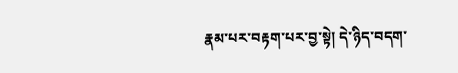རྣམ་པར་བརྟག་པར་བྱ་སྟེ། དེ་ཉིད་བདག་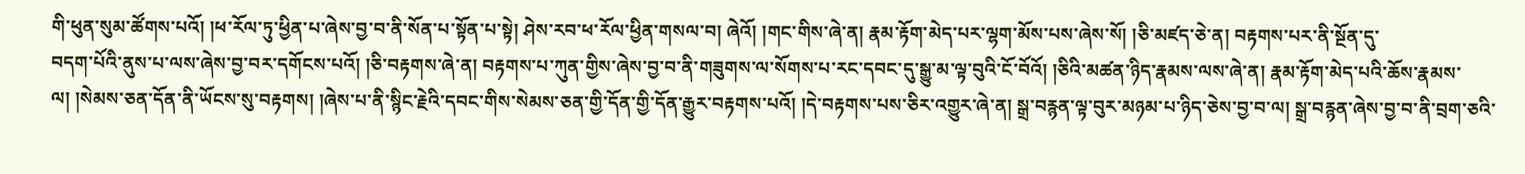གི་ཕུན་སུམ་ཚོགས་པའོ། །ཕ་རོལ་ཏུ་ཕྱིན་པ་ཞེས་བྱ་བ་ནི་སོན་པ་སྟོན་པ་སྟེ། ཤེས་རབ་ཕ་རོལ་ཕྱིན་གསལ་བ། ཞེའོ། །གང་གིས་ཞེ་ན། རྣམ་རྟོག་མེད་པར་ལྷག་མོས་པས་ཞེས་སོ། །ཅི་མཛད་ཅེ་ན། བརྟགས་པར་ནི་སྔོན་དུ་
བདག་པོའི་ནུས་པ་ལས་ཞེས་བྱ་བར་དགོངས་པའོ། །ཅི་བརྟགས་ཞེ་ན། བརྟགས་པ་ཀུན་གྱིས་ཞེས་བྱ་བ་ནི་གཟུགས་ལ་སོགས་པ་རང་དབང་དུ་སྒྱུ་མ་ལྟ་བུའི་ངོ་བོའོ། །ཅིའི་མཚན་ཉིད་རྣམས་ལས་ཞེ་ན། རྣམ་རྟོག་མེད་པའི་ཆོས་རྣམས་ལ། །སེམས་ཅན་དོན་ནི་ཡོངས་སུ་བརྟགས། །ཞེས་པ་ནི་སྙིང་རྗེའི་དབང་གིས་སེམས་ཅན་གྱི་དོན་གྱི་དོན་རྒྱུར་བརྟགས་པའོ། །དེ་བརྟགས་པས་ཅིར་འགྱུར་ཞེ་ན། སྒྲ་བརྙན་ལྟ་བུར་མཉམ་པ་ཉིད་ཅེས་བྱ་བ་ལ། སྒྲ་བརྙན་ཞེས་བྱ་བ་ནི་བྲག་ཅའི་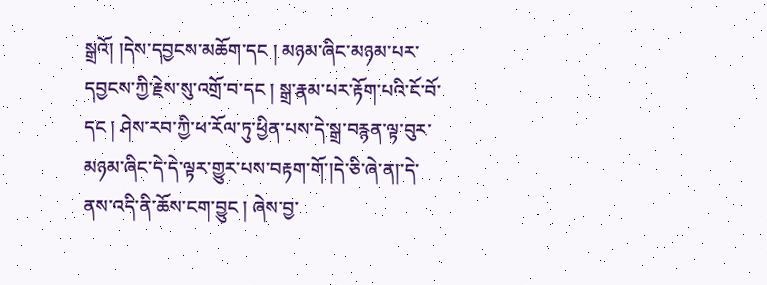སྒྲའོ། །དེས་དབྱངས་མཆོག་དང ། མཉམ་ཞིང་མཉམ་པར་དབྱངས་ཀྱི་རྗེས་སུ་འགྲོ་བ་དང ། སྒྲ་རྣམ་པར་རྟོག་པའི་ངོ་བོ་དང ། ཤེས་རབ་ཀྱི་ཕ་རོལ་ཏུ་ཕྱིན་པས་དེ་སྒྲ་བརྙན་ལྟ་བུར་མཉམ་ཞིང་དེ་དེ་ལྟར་གྱུར་པས་བརྟག་གོ་།དེ་ཅི་ཞེ་ན།་དེ་ནས་འདི་ནི་ཆོས་ངག་བྱུང ། ཞེས་བྱ་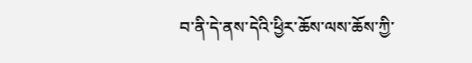བ་ནི་དེ་ནས་དེའི་ཕྱིར་ཆོས་ལས་ཆོས་ཀྱི་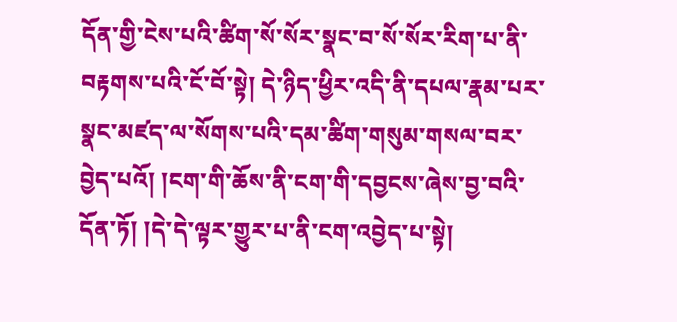དོན་གྱི་ངེས་པའི་ཚིག་སོ་སོར་སྣང་བ་སོ་སོར་རིག་པ་ནི་བརྟགས་པའི་ངོ་བོ་སྟེ། དེ་ཉིད་ཕྱིར་འདི་ནི་དཔལ་རྣམ་པར་སྣང་མཛད་ལ་སོགས་པའི་དམ་ཚིག་གསུམ་གསལ་བར་བྱེད་པའོ། །ངག་གི་ཆོས་ནི་ངག་གི་དབྱངས་ཞེས་བྱ་བའི་དོན་ཏོ། །དེ་དེ་ལྟར་གྱུར་པ་ནི་ངག་འབྱེད་པ་སྟེ།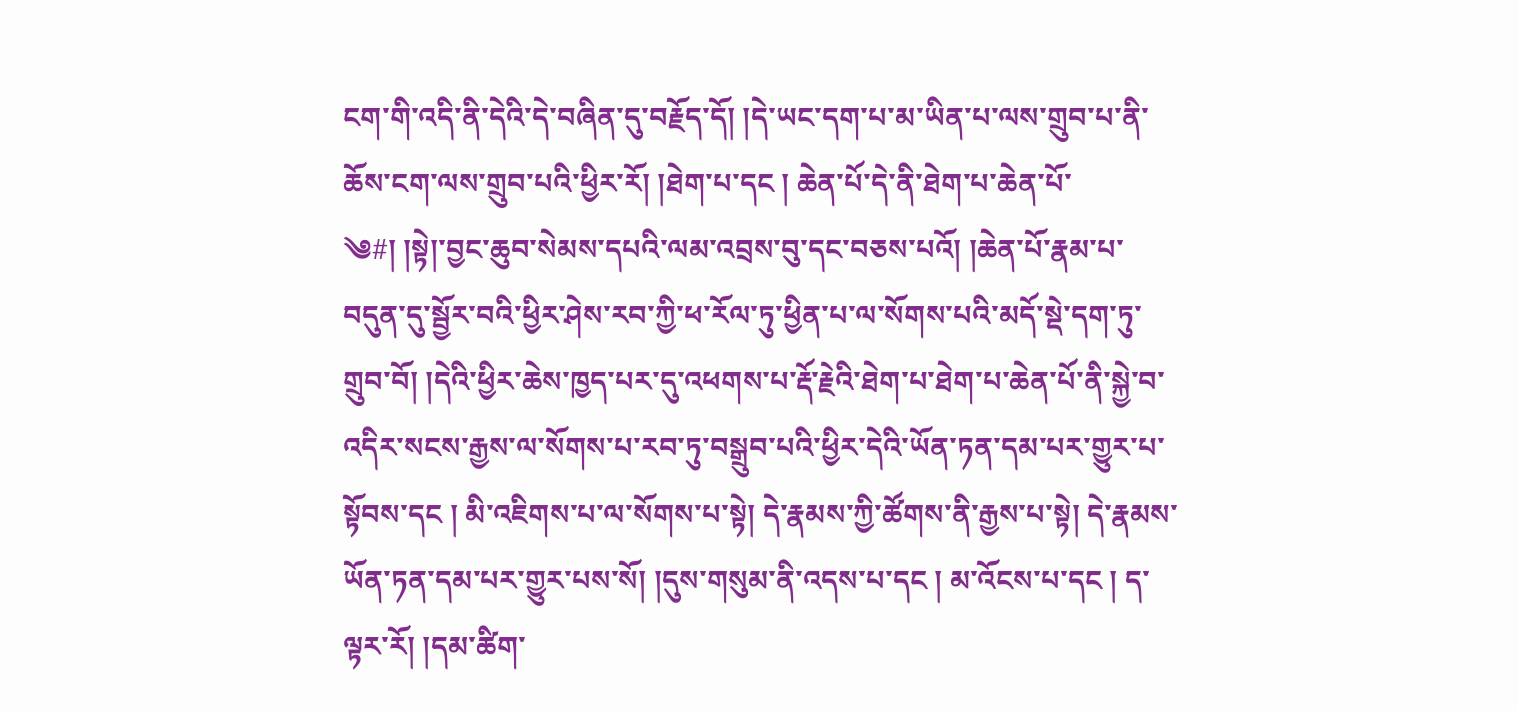ངག་གི་འདི་ནི་དེའི་དེ་བཞིན་དུ་བརྗོད་དོ། །དེ་ཡང་དག་པ་མ་ཡིན་པ་ལས་གྲུབ་པ་ནི་ཆོས་ངག་ལས་གྲུབ་པའི་ཕྱིར་རོ། །ཐེག་པ་དང ། ཆེན་པོ་དེ་ནི་ཐེག་པ་ཆེན་པོ་
༄#། །སྟེ།་བྱང་ཆུབ་སེམས་དཔའི་ལམ་འབྲས་བུ་དང་བཅས་པའོ། །ཆེན་པོ་རྣམ་པ་བདུན་དུ་སྦྱོར་བའི་ཕྱིར་ཤེས་རབ་ཀྱི་ཕ་རོལ་ཏུ་ཕྱིན་པ་ལ་སོགས་པའི་མདོ་སྡེ་དག་ཏུ་གྲུབ་བོ། །དེའི་ཕྱིར་ཆེས་ཁྱད་པར་དུ་འཕགས་པ་རྡོ་རྗེའི་ཐེག་པ་ཐེག་པ་ཆེན་པོ་ནི་སྐྱེ་བ་འདིར་སངས་རྒྱས་ལ་སོགས་པ་རབ་ཏུ་བསྒྲུབ་པའི་ཕྱིར་དེའི་ཡོན་ཏན་དམ་པར་གྱུར་པ་སྟོབས་དང ། མི་འཇིགས་པ་ལ་སོགས་པ་སྟེ། དེ་རྣམས་ཀྱི་ཚོགས་ནི་རྒྱས་པ་སྟེ། དེ་རྣམས་ཡོན་ཏན་དམ་པར་གྱུར་པས་སོ། །དུས་གསུམ་ནི་འདས་པ་དང ། མ་འོངས་པ་དང ། ད་ལྟར་རོ། །དམ་ཚིག་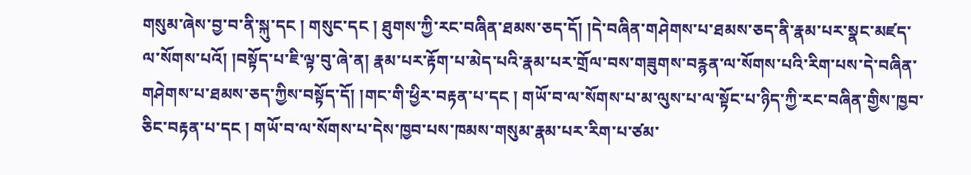གསུམ་ཞེས་བྱ་བ་ནི་སྐུ་དང ། གསུང་དང ། ཐུགས་ཀྱི་རང་བཞིན་ཐམས་ཅད་དོ། །དེ་བཞིན་གཤེགས་པ་ཐམས་ཅད་ནི་རྣམ་པར་སྣང་མཛད་ལ་སོགས་པའོ། །བསྟོད་པ་ཇི་ལྟ་བུ་ཞེ་ན། རྣམ་པར་རྟོག་པ་མེད་པའི་རྣམ་པར་གྲོལ་བས་གཟུགས་བརྙན་ལ་སོགས་པའི་རིག་པས་དེ་བཞིན་གཤེགས་པ་ཐམས་ཅད་ཀྱིས་བསྟོད་དོ། །གང་གི་ཕྱིར་བརྟན་པ་དང ། གཡོ་བ་ལ་སོགས་པ་མ་ལུས་པ་ལ་སྟོང་པ་ཉིད་ཀྱི་རང་བཞིན་གྱིས་ཁྱབ་ཅིང་བརྟན་པ་དང ། གཡོ་བ་ལ་སོགས་པ་དེས་ཁྱབ་པས་ཁམས་གསུམ་རྣམ་པར་རིག་པ་ཙམ་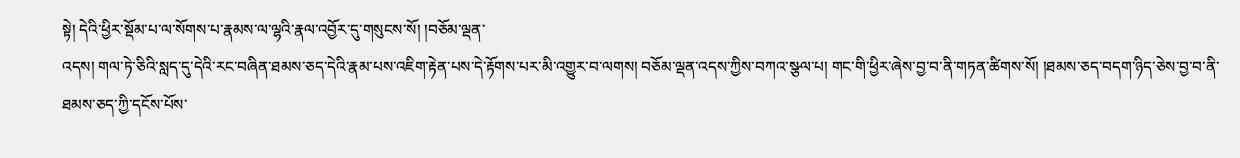སྟེ། དེའི་ཕྱིར་སྡོམ་པ་ལ་སོགས་པ་རྣམས་ལ་ལྷའི་རྣལ་འབྱོར་དུ་གསུངས་སོ། །བཅོམ་ལྡན་
འདས། གལ་ཏེ་ཅིའི་སླད་དུ་དེའི་རང་བཞིན་ཐམས་ཅད་དེའི་རྣམ་པས་འཇིག་རྟེན་པས་དེ་རྟོགས་པར་མི་འགྱུར་བ་ལགས། བཅོམ་ལྡན་འདས་ཀྱིས་བཀའ་སྩལ་པ། གང་གི་ཕྱིར་ཞེས་བྱ་བ་ནི་གཏན་ཚིགས་སོ། །ཐམས་ཅད་བདག་ཉིད་ཅེས་བྱ་བ་ནི་ཐམས་ཅད་ཀྱི་དངོས་པོས་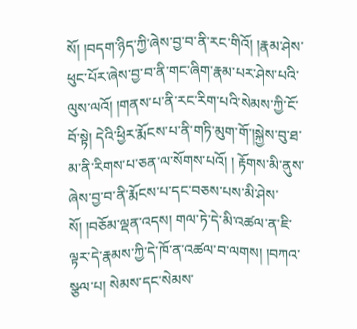སོ། །བདག་ཉིད་ཀྱི་ཞེས་བྱ་བ་ནི་རང་གིའོ། །རྣམ་ཤེས་ཕུང་པོར་ཞེས་བྱ་བ་ནི་གང་ཞིག་རྣམ་པར་ཤེས་པའི་ལུས་ལའོ། །གནས་པ་ནི་རང་རིག་པའི་སེམས་ཀྱི་ངོ་བོ་སྟེ། དེའི་ཕྱིར་རྨོངས་པ་ནི་གཏི་མུག་གོ་།སྐྱེས་བུ་ཐ་མ་ནི་རིགས་པ་ཅན་ལ་སོགས་པའོ། ། རྟོགས་མི་ནུས་ཞེས་བྱ་བ་ནི་རྨོངས་པ་དང་བཅས་པས་མི་ཤེས་སོ། །བཅོམ་ལྡན་འདས། གལ་ཏེ་དེ་མི་འཚལ་ན་ཇི་ལྟར་དེ་རྣམས་ཀྱི་དེ་ཁོ་ན་འཚལ་བ་ལགས། །བཀའ་སྩལ་པ། སེམས་དང་སེམས་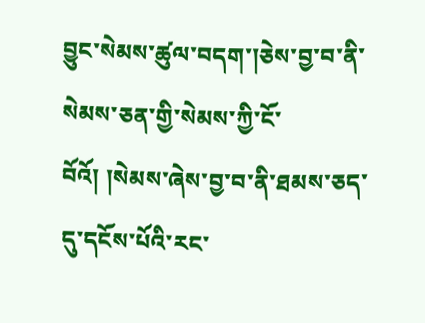བྱུང་སེམས་ཚུལ་བདག་།ཅེས་བྱ་བ་ནི་སེམས་ཅན་གྱི་སེམས་ཀྱི་ངོ་བོའོ། །སེམས་ཞེས་བྱ་བ་ནི་ཐམས་ཅད་དུ་དངོས་པོའི་རང་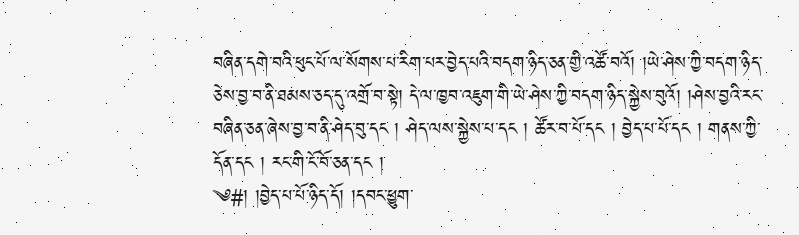བཞིན་དགེ་བའི་ཕུང་པོ་ལ་སོགས་པ་རིག་པར་བྱེད་པའི་བདག་ཉིད་ཅན་གྱི་འཚོ་བའོ། །ཡེ་ཤེས་ཀྱི་བདག་ཉིད་ཅེས་བྱ་བ་ནི་ཐམས་ཅད་དུ་འགྲོ་བ་སྟེ། དེ་ལ་ཁྱབ་འཇུག་གི་ཡེ་ཤེས་ཀྱི་བདག་ཉིད་སྐྱེས་བུའོ། །ཤེས་བྱའི་རང་བཞིན་ཅན་ཞེས་བྱ་བ་ནི་ཤེད་བུ་དང ། ཤེད་ལས་སྐྱེས་པ་དང ། ཚོར་བ་པོ་དང ། བྱེད་པ་པོ་དང ། གནས་ཀྱི་དོན་དང ། རང་གི་ངོ་བོ་ཅན་དང །
༄#། །བྱེད་པ་པོ་ཉིད་དོ། །དབང་ཕྱུག་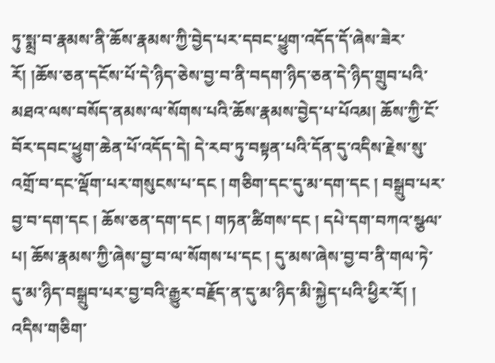ཏུ་སྨྲ་བ་རྣམས་ནི་ཆོས་རྣམས་ཀྱི་བྱེད་པར་དབང་ཕྱུག་འདོད་དོ་ཞེས་ཟེར་རོ། །ཆོས་ཅན་དངོས་པོ་དེ་ཉིད་ཅེས་བྱ་བ་ནི་བདག་ཉིད་ཅན་དེ་ཉིད་གྲུབ་པའི་མཐའ་ལས་བསོད་ནམས་ལ་སོགས་པའི་ཆོས་རྣམས་བྱེད་པ་པོའམ། ཆོས་ཀྱི་ངོ་བོར་དབང་ཕྱུག་ཆེན་པོ་འདོད་དེ། དེ་རབ་ཏུ་བསྟན་པའི་དོན་དུ་འདིས་རྗེས་སུ་འགྲོ་བ་དང་ལྡོག་པར་གསུངས་པ་དང ། གཅིག་དང་དུ་མ་དག་དང ། བསྒྲུབ་པར་བྱ་བ་དག་དང ། ཆོས་ཅན་དག་དང ། གཏན་ཚིགས་དང ། དཔེ་དག་བཀའ་སྩལ་པ། ཆོས་རྣམས་ཀྱི་ཞེས་བྱ་བ་ལ་སོགས་པ་དང ། དུ་མས་ཞེས་བྱ་བ་ནི་གལ་ཏེ་དུ་མ་ཉིད་བསྒྲུབ་པར་བྱ་བའི་རྒྱུར་བརྗོད་ན་དུ་མ་ཉིད་མི་སྐྱེད་པའི་ཕྱིར་རོ། ། འདིས་གཅིག་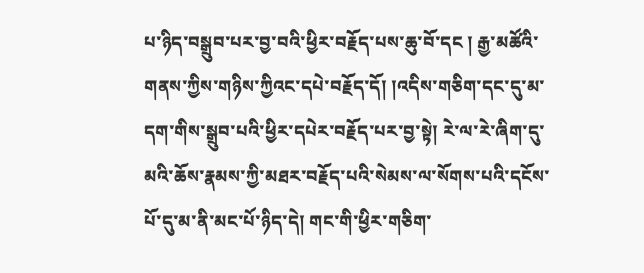པ་ཉིད་བསྒྲུབ་པར་བྱ་བའི་ཕྱིར་བརྗོད་པས་ཆུ་བོ་དང ། རྒྱ་མཚོའི་གནས་ཀྱིས་གཉིས་ཀྱིའང་དཔེ་བརྗོད་དོ། །འདིས་གཅིག་དང་དུ་མ་དག་གིས་སྒྲུབ་པའི་ཕྱིར་དཔེར་བརྗོད་པར་བྱ་སྟེ། རེ་ལ་རེ་ཞིག་དུ་མའི་ཆོས་རྣམས་ཀྱི་མཐར་བརྗོད་པའི་སེམས་ལ་སོགས་པའི་དངོས་པོ་དུ་མ་ནི་མང་པོ་ཉིད་དེ། གང་གི་ཕྱིར་གཅིག་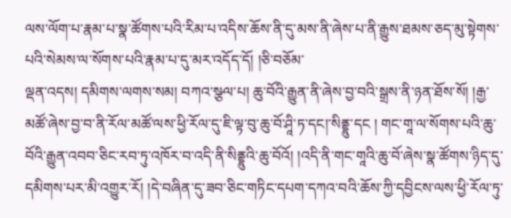ལས་ལོག་པ་རྣམ་པ་སྣ་ཚོགས་པའི་རིམ་པ་འདིས་ཆོས་ནི་དུ་མས་ནི་ཞེས་པ་ནི་རྒྱུས་ཐམས་ཅད་མུ་སྟེགས་པའི་སེམས་ལ་སོགས་པའི་རྣམ་པ་དུ་མར་འདོད་དོ། །ཅི་བཅོམ་
ལྡན་འདས། དམིགས་ལགས་སམ། བཀའ་སྩལ་པ། ཆུ་བོའི་རྒྱུན་ནི་ཞེས་བྱ་བའི་སྒྲས་ནི་ཉན་ཐོས་སོ། །རྒྱ་མཚོ་ཞེས་བྱ་བ་ནི་རོལ་མཚོ་ལས་ཕྱི་རོལ་དུ་ཇི་ལྟ་བུ་ཆུ་བོ་ཤཱི་ཏ་དང།་སིནྡྷུ་དང ། གང་གཱ་ལ་སོགས་པའི་ཆུ་བོའི་རྒྱུན་འབབ་ཅིང་རབ་ཏུ་འཁོར་བ་འདི་ནི་སིནྡྷུའི་ཆུ་བོའོ། །འདི་ནི་གང་གཱའི་ཆུ་བོ་ཞེས་སྣ་ཚོགས་ཉིད་དུ་དམིགས་པར་མི་འགྱུར་རོ། །དེ་བཞིན་དུ་ཟབ་ཅིང་གཏིང་དཔག་དཀའ་བའི་ཆོས་ཀྱི་དབྱིངས་ལས་ཕྱི་རོལ་ཏུ་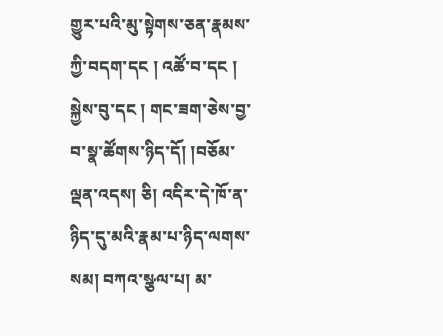གྱུར་པའི་མུ་སྟེགས་ཅན་རྣམས་ཀྱི་བདག་དང ། འཚོ་བ་དང ། སྐྱེས་བུ་དང ། གང་ཟག་ཅེས་བྱ་བ་སྣ་ཚོགས་ཉིད་དོ། །བཅོམ་ལྡན་འདས། ཅི། འདིར་དེ་ཁོ་ན་ཉིད་དུ་མའི་རྣམ་པ་ཉིད་ལགས་སམ། བཀའ་སྩལ་པ། མ་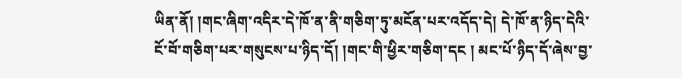ཡིན་ནོ། །གང་ཞིག་འདིར་དེ་ཁོ་ན་ནི་གཅིག་ཏུ་མངོན་པར་འདོད་དེ། དེ་ཁོ་ན་ཉིད་དེའི་ངོ་བོ་གཅིག་པར་གསུངས་པ་ཉིད་དོ། །གང་གི་ཕྱིར་གཅིག་དང ། མང་པོ་ཉིད་དོ་ཞེས་བྱ་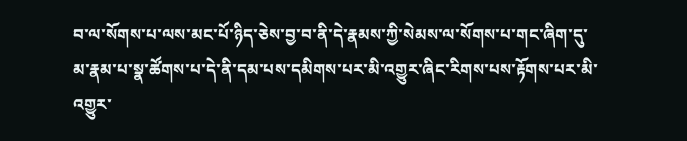བ་ལ་སོགས་པ་ལས་མང་པོ་ཉིད་ཅེས་བྱ་བ་ནི་དེ་རྣམས་ཀྱི་སེམས་ལ་སོགས་པ་གང་ཞིག་དུ་མ་རྣམ་པ་སྣ་ཚོགས་པ་དེ་ནི་དམ་པས་དམིགས་པར་མི་འགྱུར་ཞིང་རིགས་པས་རྟོགས་པར་མི་འགྱུར་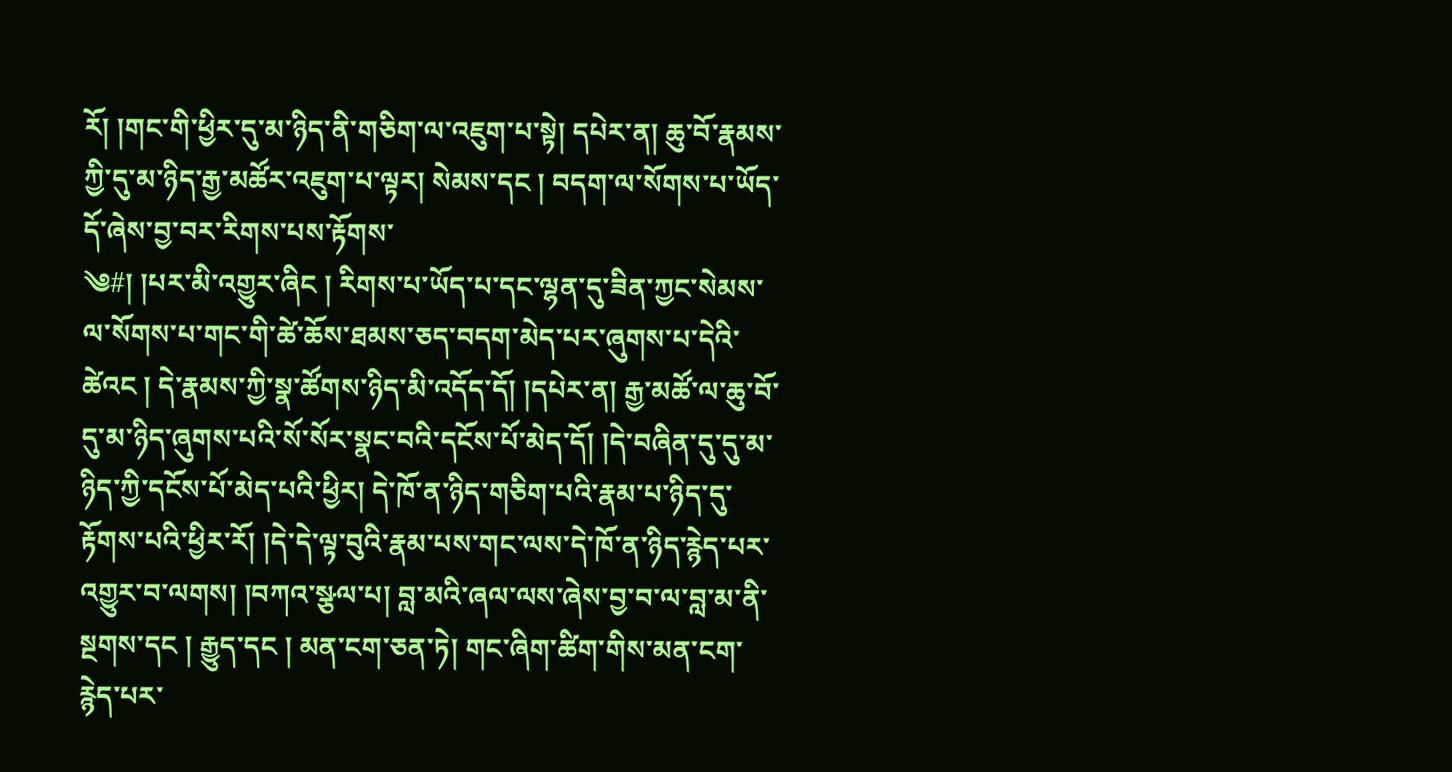རོ། །གང་གི་ཕྱིར་དུ་མ་ཉིད་ནི་གཅིག་ལ་འཇུག་པ་སྟེ། དཔེར་ན། ཆུ་བོ་རྣམས་ཀྱི་དུ་མ་ཉིད་རྒྱ་མཚོར་འཇུག་པ་ལྟར། སེམས་དང ། བདག་ལ་སོགས་པ་ཡོད་དོ་ཞེས་བྱ་བར་རིགས་པས་རྟོགས་
༄#། །པར་མི་འགྱུར་ཞིང ། རིགས་པ་ཡོད་པ་དང་ལྷན་དུ་ཟིན་ཀྱང་སེམས་ལ་སོགས་པ་གང་གི་ཚེ་ཆོས་ཐམས་ཅད་བདག་མེད་པར་ཞུགས་པ་དེའི་ཚེའང ། དེ་རྣམས་ཀྱི་སྣ་ཚོགས་ཉིད་མི་འདོད་དོ། །དཔེར་ན། རྒྱ་མཚོ་ལ་ཆུ་བོ་དུ་མ་ཉིད་ཞུགས་པའི་སོ་སོར་སྣང་བའི་དངོས་པོ་མེད་དོ། །དེ་བཞིན་དུ་དུ་མ་ཉིད་ཀྱི་དངོས་པོ་མེད་པའི་ཕྱིར། དེ་ཁོ་ན་ཉིད་གཅིག་པའི་རྣམ་པ་ཉིད་དུ་རྟོགས་པའི་ཕྱིར་རོ། །དེ་དེ་ལྟ་བུའི་རྣམ་པས་གང་ལས་དེ་ཁོ་ན་ཉིད་རྙེད་པར་འགྱུར་བ་ལགས། །བཀའ་སྩལ་པ། བླ་མའི་ཞལ་ལས་ཞེས་བྱ་བ་ལ་བླ་མ་ནི་སྔགས་དང ། རྒྱུད་དང ། མན་ངག་ཅན་ཏེ། གང་ཞིག་ཚིག་གིས་མན་ངག་རྙེད་པར་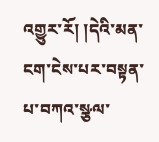འགྱུར་རོ། །དེའི་མན་ངག་ངེས་པར་བསྟན་པ་བཀའ་སྩལ་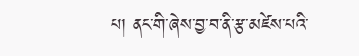པ། ནང་གི་ཞེས་བྱ་བ་ནི་རྩ་མཛེས་པའི་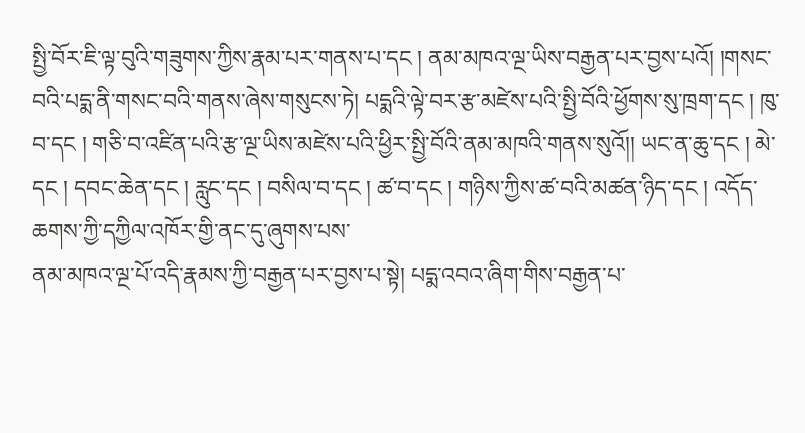སྤྱི་བོར་ཇི་ལྟ་བུའི་གཟུགས་ཀྱིས་རྣམ་པར་གནས་པ་དང ། ནམ་མཁའ་ལྔ་ཡིས་བརྒྱན་པར་བྱས་པའོ། །གསང་བའི་པདྨ་ནི་གསང་བའི་གནས་ཞེས་གསུངས་ཏེ། པདྨའི་ལྟེ་བར་རྩ་མཛེས་པའི་སྤྱི་བོའི་ཕྱོགས་སུ་ཁྲག་དང ། ཁུ་བ་དང ། གཅི་བ་འཛིན་པའི་རྩ་ལྔ་ཡིས་མཛེས་པའི་ཕྱིར་སྤྱི་བོའི་ནམ་མཁའི་གནས་སུའོ།། ཡང་ན་ཆུ་དང ། མེ་དང ། དབང་ཆེན་དང ། རླུང་དང ། བསིལ་བ་དང ། ཚ་བ་དང ། གཉིས་ཀྱིས་ཚ་བའི་མཚན་ཉིད་དང ། འདོད་ཆགས་ཀྱི་དཀྱིལ་འཁོར་གྱི་ནང་དུ་ཞུགས་པས་
ནམ་མཁའ་ལྔ་པོ་འདི་རྣམས་ཀྱི་བརྒྱན་པར་བྱས་པ་སྟེ། པདྨ་འབའ་ཞིག་གིས་བརྒྱན་པ་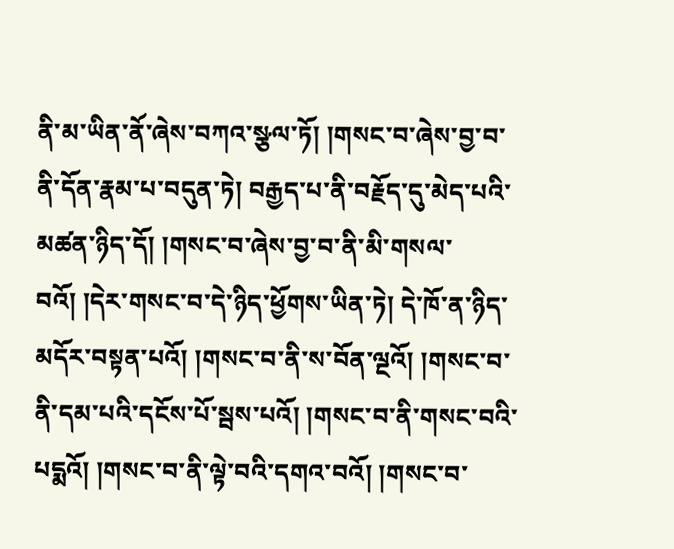ནི་མ་ཡིན་ནོ་ཞེས་བཀའ་སྩལ་ཏོ། །གསང་བ་ཞེས་བྱ་བ་ནི་དོན་རྣམ་པ་བདུན་ཏེ། བརྒྱད་པ་ནི་བརྗོད་དུ་མེད་པའི་མཚན་ཉིད་དོ། །གསང་བ་ཞེས་བྱ་བ་ནི་མི་གསལ་བའོ། །དེར་གསང་བ་དེ་ཉིད་ཕྱོགས་ཡིན་ཏེ། དེ་ཁོ་ན་ཉིད་མདོར་བསྟན་པའོ། །གསང་བ་ནི་ས་བོན་ལྔའོ། །གསང་བ་ནི་དམ་པའི་དངོས་པོ་སྦས་པའོ། །གསང་བ་ནི་གསང་བའི་པདྨའོ། །གསང་བ་ནི་ལྟེ་བའི་དགའ་བའོ། །གསང་བ་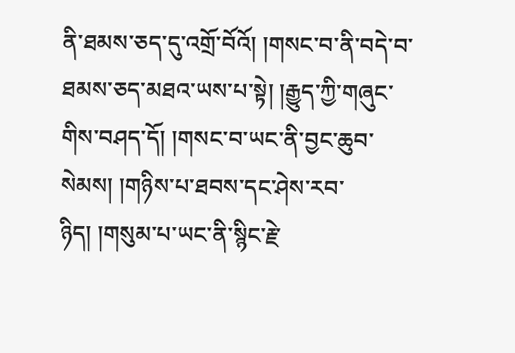ནི་ཐམས་ཅད་དུ་འགྲོ་བོའོ། །གསང་བ་ནི་བདེ་བ་ཐམས་ཅད་མཐའ་ཡས་པ་སྟེ། །རྒྱུད་ཀྱི་གཞུང་གིས་བཤད་དོ། །གསང་བ་ཡང་ནི་བྱང་ཆུབ་སེམས། །གཉིས་པ་ཐབས་དང་ཤེས་རབ་ཉིད། །གསུམ་པ་ཡང་ནི་སྙིང་རྗེ་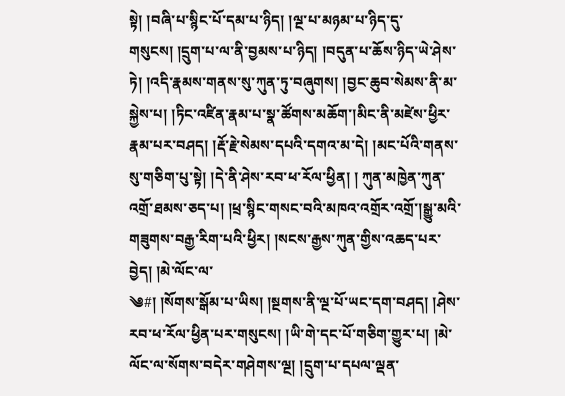སྟེ། །བཞི་པ་སྙིང་པོ་དམ་པ་ཉིད། །ལྔ་པ་མཉམ་པ་ཉིད་དུ་གསུངས། །དྲུག་པ་ལ་ནི་བྱམས་པ་ཉིད། །བདུན་པ་ཆོས་ཉིད་ཡེ་ཤེས་ཏེ། །འདི་རྣམས་གནས་སུ་ཀུན་ཏུ་བཞུགས། །བྱང་ཆུབ་སེམས་ནི་མ་སྐྱེས་པ། །ཏིང་འཛིན་རྣམ་པ་སྣ་ཚོགས་མཆོག་།མིང་ནི་མཛེས་ཕྱིར་རྣམ་པར་བཤད། །རྡོ་རྗེ་སེམས་དཔའི་དགའ་མ་དེ། །མང་པོའི་གནས་སུ་གཅིག་པུ་སྟེ། །དེ་ནི་ཤེས་རབ་ཕ་རོལ་ཕྱིན། ། ཀུན་མཁྱེན་ཀུན་འགྲོ་ཐམས་ཅད་པ། །ཕྲ་སྙིང་གསང་བའི་མཁའ་འགྲོར་འགྲོ་།སྒྱུ་མའི་གཟུགས་བརྒྱ་རིག་པའི་ཕྱིར། །སངས་རྒྱས་ཀུན་གྱིས་འཆད་པར་བྱེད། །མེ་ལོང་ལ་
༄#། །སོགས་སྒོམ་པ་ཡིས། །སྔགས་ནི་ལྔ་པོ་ཡང་དག་བཤད། །ཤེས་རབ་ཕ་རོལ་ཕྱིན་པར་གསུངས། །ཡི་གེ་དང་པོ་གཅིག་གྱུར་པ། །མེ་ལོང་ལ་སོགས་བདེར་གཤེགས་ལྔ། །དྲུག་པ་དཔལ་ལྡན་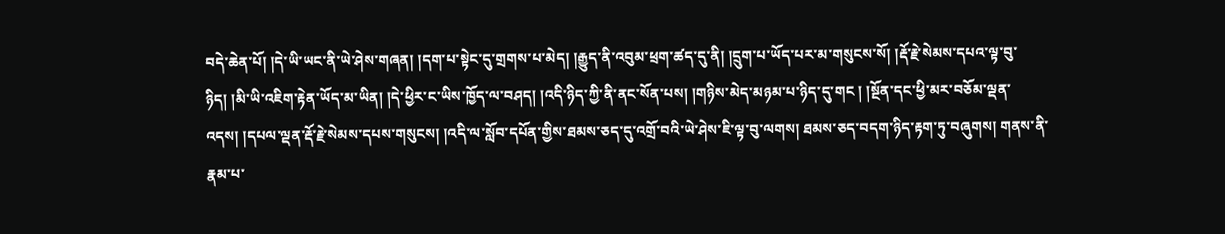བདེ་ཆེན་པོ། །དེ་ཡི་ཡང་ནི་ཡེ་ཤེས་གཞན། །དག་པ་སྟེང་དུ་གྲགས་པ་མེད། །རྒྱུད་ནི་འབུམ་ཕྲག་ཚད་དུ་ནི། །དྲུག་པ་ཡོད་པར་མ་གསུངས་སོ། །རྡོ་རྗེ་སེམས་དཔའ་ལྟ་བུ་ཉིད། །མི་ཡི་འཇིག་རྟེན་ཡོད་མ་ཡིན། །དེ་ཕྱིར་ང་ཡིས་ཁྱོད་ལ་བཤད། །འདི་ཉིད་ཀྱི་ནི་ནང་སོན་པས། །གཉིས་མེད་མཉམ་པ་ཉིད་དུ་གང ། །སྔོན་དང་ཕྱི་མར་བཅོམ་ལྡན་འདས། །དཔལ་ལྡན་རྡོ་རྗེ་སེམས་དཔས་གསུངས། །འདི་ལ་སློབ་དཔོན་གྱིས་ཐམས་ཅད་དུ་འགྲོ་བའི་ཡེ་ཤེས་ཇི་ལྟ་བུ་ལགས། ཐམས་ཅད་བདག་ཉིད་རྟག་ཏུ་བཞུགས། གནས་ནི་རྣམ་པ་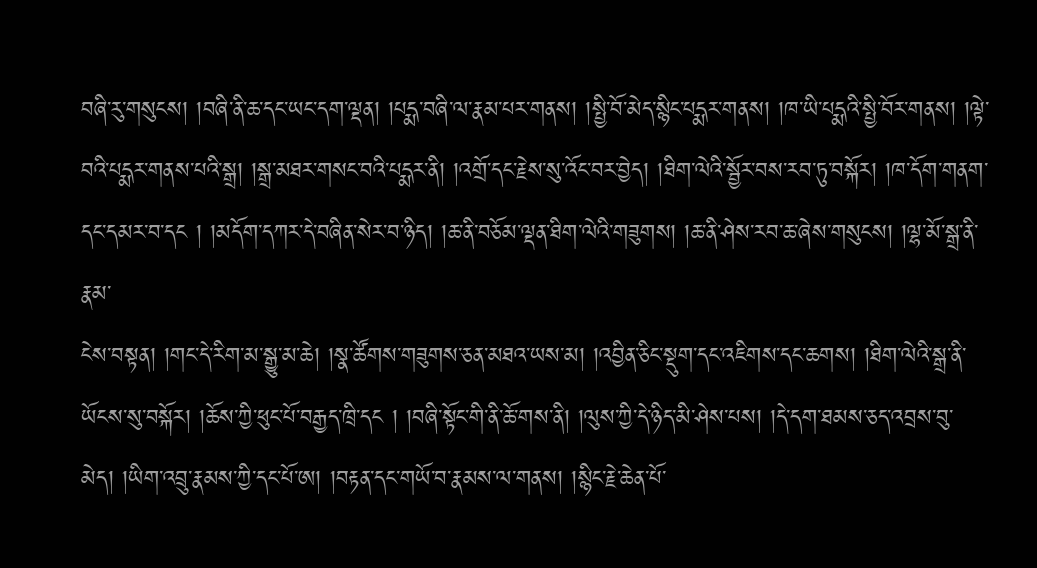བཞི་རུ་གསུངས། །བཞི་ནི་ཆ་དང་ཡང་དག་ལྡན། །པདྨ་བཞི་ལ་རྣམ་པར་གནས། །སྤྱི་བོ་མེད་སྙིང་པདྨར་གནས། །ཁ་ཡི་པདྨའི་སྤྱི་བོར་གནས། །ལྟེ་བའི་པདྨར་གནས་པའི་སྒྲ། །སྒྲ་མཐར་གསང་བའི་པདྨར་ནི། །འགྲོ་དང་རྗེས་སུ་འོང་བར་བྱེད། །ཐིག་ལེའི་སྦྱོར་བས་རབ་ཏུ་བསྐོར། །ཁ་དོག་གནག་དང་དམར་བ་དང ། །མདོག་དཀར་དེ་བཞིན་སེར་བ་ཉིད། །ཆ་ནི་བཅོམ་ལྡན་ཐིག་ལེའི་གཟུགས། །ཆ་ནི་ཤེས་རབ་ཆ་ཞེས་གསུངས། །ལྷ་མོ་སྒྲ་ནི་རྣམ་
ངེས་བསྟན། །གང་དེ་རིག་མ་སྒྱུ་མ་ཆེ། །སྣ་ཚོགས་གཟུགས་ཅན་མཐའ་ཡས་མ། །འབྱིན་ཅིང་སྡུག་དང་འཇིགས་དང་ཆགས། །ཐིག་ལེའི་སྒྲ་ནི་ཡོངས་སུ་བསྐོར། །ཆོས་ཀྱི་ཕུང་པོ་བརྒྱད་ཁྲི་དང ། །བཞི་སྟོང་གི་ནི་ཆོ་གས་ནི། །ལུས་ཀྱི་དེ་ཉིད་མི་ཤེས་པས། །དེ་དག་ཐམས་ཅད་འབྲས་བུ་མེད། །ཡིག་འབྲུ་རྣམས་ཀྱི་དང་པོ་ཨ། །བརྟན་དང་གཡོ་བ་རྣམས་ལ་གནས། །སྙིང་རྗེ་ཆེན་པོ་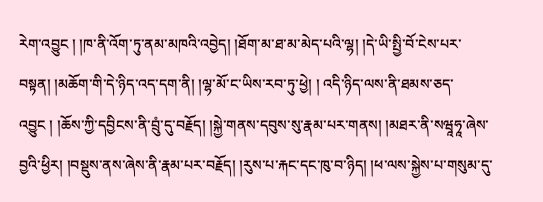རེག་འབྱུང ། །ཁ་ནི་འོག་ཏུ་ནམ་མཁའི་འབྱེད། །ཐོག་མ་ཐ་མ་མེད་པའི་ལྷ། །དེ་ཡི་སྤྱི་བོ་ངེས་པར་བསྟན། །མཆོག་གི་དེ་ཉིད་འད་དག་ནི། །ལྷ་མོ་ང་ཡིས་རབ་ཏུ་ཕྱེ། ། འདི་ཉིད་ལས་ནི་ཐམས་ཅད་འབྱུང ། །ཆོས་ཀྱི་དབྱིངས་ནི་བྲུཾ་དུ་བརྗོད། །སྐྱེ་གནས་དབུས་སུ་རྣམ་པར་གནས། །མཐར་ནི་སཝཱཧཱ་ཞེས་བྱའི་ཕྱིར། །བསྡུས་ནས་ཞེས་ནི་རྣམ་པར་བརྗོད། །རུས་པ་རྐང་དང་ཁུ་བ་ཉིད། །ཕ་ལས་སྐྱེས་པ་གསུམ་དུ་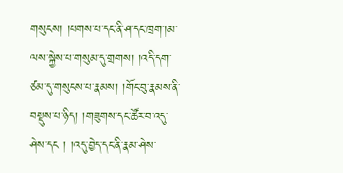གསུངས། །པགས་པ་དང་ནི་ཤ་དང་ཁྲག་།མ་ལས་སྐྱེས་པ་གསུམ་དུ་གྲགས། །འདི་དག་ཙམ་དུ་གསུངས་པ་རྣམས། །གོང་བུ་རྣམས་ནི་བསྡུས་པ་ཉིད། །གཟུགས་དང་ཚོར་བ་འདུ་ཤེས་དང ། །འདུ་བྱེད་དང་ནི་རྣམ་ཤེས་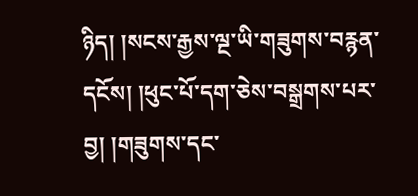ཉིད། །སངས་རྒྱས་ལྔ་ཡི་གཟུགས་བརྙན་དངོས། །ཕུང་པོ་དག་ཅེས་བསྒྲགས་པར་བྱ། །གཟུགས་དང་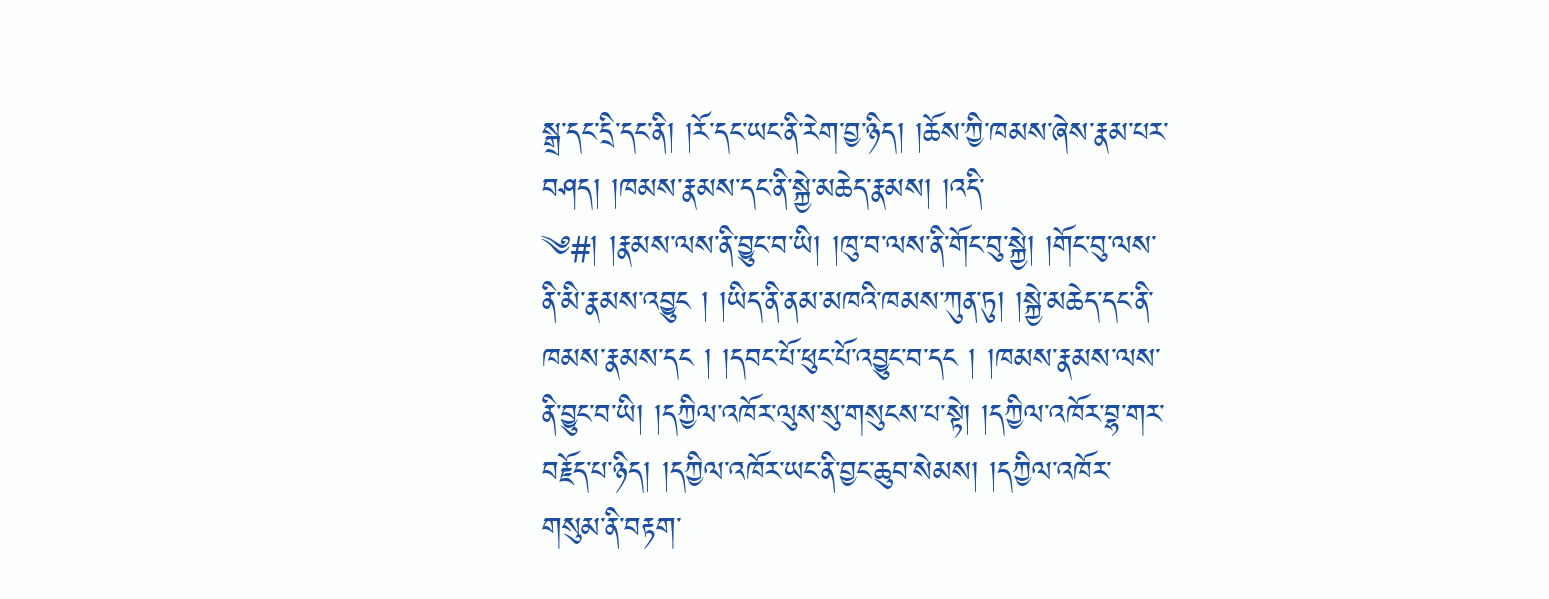སྒྲ་དང་དྲི་དང་ནི། །རོ་དང་ཡང་ནི་རེག་བྱ་ཉིད། །ཆོས་ཀྱི་ཁམས་ཞེས་རྣམ་པར་བཤད། །ཁམས་རྣམས་དང་ནི་སྐྱེ་མཆེད་རྣམས། །འདི་
༄#། །རྣམས་ལས་ནི་བྱུང་བ་ཡི། །ཁུ་བ་ལས་ནི་གོང་བུ་སྐྱེ། །གོང་བུ་ལས་ནི་མི་རྣམས་འབྱུང ། །ཡིད་ནི་ནམ་མཁའི་ཁམས་ཀུན་ཏུ། །སྐྱེ་མཆེད་དང་ནི་ཁམས་རྣམས་དང ། །དབང་པོ་ཕུང་པོ་འབྱུང་བ་དང ། །ཁམས་རྣམས་ལས་ནི་བྱུང་བ་ཡི། །དཀྱིལ་འཁོར་ལུས་སུ་གསུངས་པ་སྟེ། །དཀྱིལ་འཁོར་བྷ་གར་བརྗོད་པ་ཉིད། །དཀྱིལ་འཁོར་ཡང་ནི་བྱང་ཆུབ་སེམས། །དཀྱིལ་འཁོར་གསུམ་ནི་བརྟག་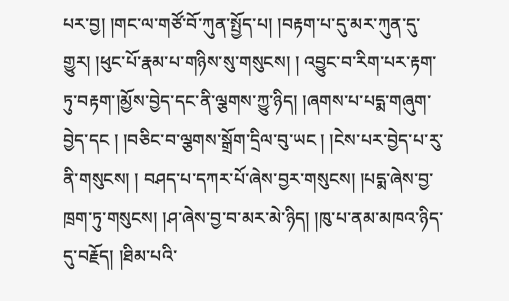པར་བྱ། །གང་ལ་གཙོ་བོ་ཀུན་སྤྱོད་པ། །བརྟག་པ་དུ་མར་ཀུན་དུ་གྱུར། །ཕུང་པོ་རྣམ་པ་གཉིས་སུ་གསུངས། ། འབྱུང་བ་རིག་པར་རྟག་ཏུ་བརྟག་།མྱོས་བྱེད་དང་ནི་ལྕགས་ཀྱུ་ཉིད། །ཞགས་པ་པདྨ་གཞུག་བྱེད་དང ། །བཅིང་བ་ལྕགས་སྒྲོག་དྲིལ་བུ་ཡང ། །ངེས་པར་བྱེད་པ་རུ་ནི་གསུངས། ། བཤད་པ་དཀར་པོ་ཞེས་བྱར་གསུངས། །པདྨ་ཞེས་བྱ་ཁྲག་ཏུ་གསུངས། །ཤ་ཞེས་བྱ་བ་མར་མེ་ཉིད། །ཁུ་པ་ནམ་མཁའ་ཉིད་དུ་བརྗོད། །ཐིམ་པའི་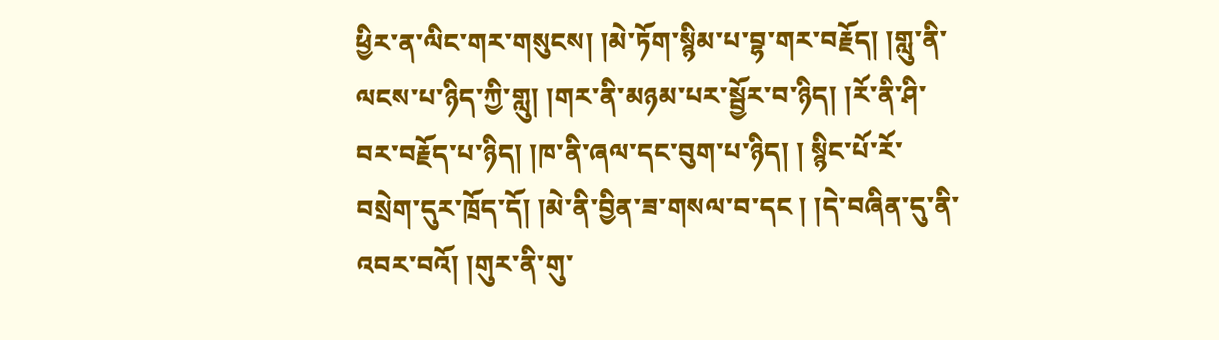ཕྱིར་ན་ལིང་གར་གསུངས། །མེ་ཏོག་སྙིམ་པ་བྷ་གར་བརྗོད། །གླུ་ནི་ལངས་པ་ཉིད་ཀྱི་གླུ། །གར་ནི་མཉམ་པར་སྦྱོར་བ་ཉིད། །རོ་ནི་ཤི་བར་བརྗོད་པ་ཉིད། །ཁ་ནི་ཞལ་དང་བུག་པ་ཉིད། ། སྙིང་པོ་རོ་བསྲེག་དུར་ཁྲོད་དོ། །མེ་ནི་བྱིན་ཟ་གསལ་བ་དང ། །དེ་བཞིན་དུ་ནི་འབར་བའོ། །གུར་ནི་གུ་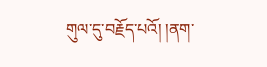གུལ་དུ་བརྗོད་པའོ། །ནག་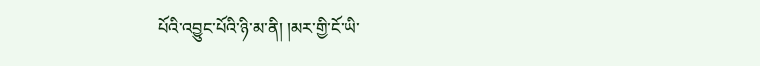པོའི་འབྱུང་པོའི་ཉི་མ་ནི། །མར་གྱི་ངོ་ཡི་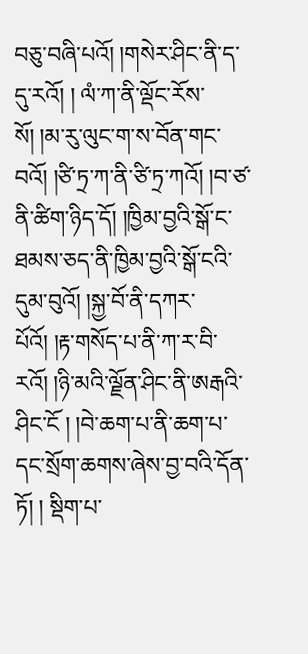བཅུ་བཞི་པའོ། །གསེར་ཤིང་ནི་ད་དུ་རའོ། ། ལཾ་ཀ་ནི་ལྡོང་རོས་སོ། །མ་རུ་ལུང་ག་ས་བོན་གང་བའོ། །ཙི་ཏྲ་ཀ་ནི་ཙི་ཏྲ་ཀའོ། །བ་ཙ་ནི་ཚིག་ཉིད་དོ། །ཁྱིམ་བྱའི་སྒོ་ང་ཐམས་ཅད་ནི་ཁྱིམ་བྱའི་སྒོ་ངའི་དུམ་བུའོ། །སྐྱ་བོ་ནི་དཀར་པོའོ། །རྟ་གསོད་པ་ནི་ཀ་ར་བི་རའོ། །ཉི་མའི་ལྗོན་ཤིང་ནི་ཨརྒའི་ཤིང་ངོ ། །བེ་ཆག་པ་ནི་ཆག་པ་དང་སྲོག་ཆགས་ཞེས་བྱ་བའི་དོན་ཏོ། ། སྡིག་པ་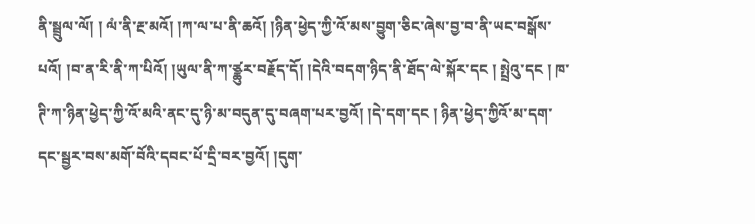ནི་སྦྲུལ་ལོ། ། ལཾ་ནི་རྔ་མའོ། །ཀ་ལ་པ་ནི་ཆའོ། །ཉིན་ཕྱེད་ཀྱི་འོ་མས་བྱུག་ཅིང་ཞེས་བྱ་བ་ནི་ཡང་བསྒོས་པའོ། །བ་ན་རི་ནི་ཀ་པིའོ། །ཡུལ་ནི་ཀ་ཙྪུར་བརྗོད་དོ། །དེའི་བདག་ཉིད་ནི་ཐོད་ལེ་སྐོར་དང ། སྤྲེའུ་དང ། ཁ་ཊི་ཀ་ཉིན་ཕྱེད་ཀྱི་འོ་མའི་ནང་དུ་ཉི་མ་བདུན་དུ་བཞག་པར་བྱའོ། །དེ་དག་དང ། ཉིན་ཕྱེད་ཀྱིའོ་མ་དག་དང་སྦྱར་བས་མགོ་བོའི་དབང་པོ་དྲི་བར་བྱའོ། །དུག་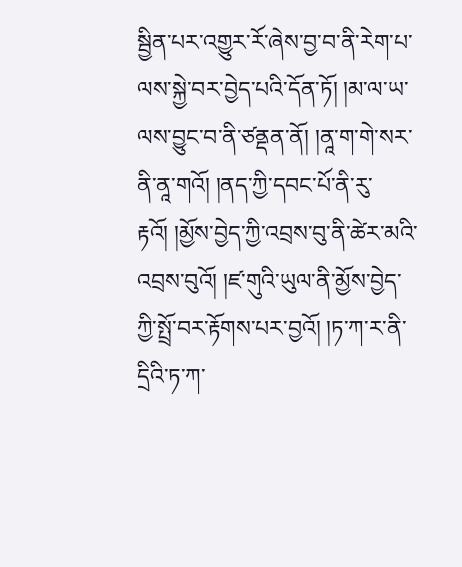སྦྱིན་པར་འགྱུར་རོ་ཞེས་བྱ་བ་ནི་རེག་པ་ལས་སྐྱེ་བར་བྱེད་པའི་དོན་ཏོ། །མ་ལ་ཡ་ལས་བྱུང་བ་ནི་ཙནྡན་ནོ། །ནཱ་ག་གེ་སར་ནི་ནཱ་གའོ། །ནད་ཀྱི་དབང་པོ་ནི་རུ་རྟའོ། །མྱོས་བྱེད་ཀྱི་འབྲས་བུ་ནི་ཚེར་མའི་འབྲས་བུའོ། །ཛ་གུའི་ཡུལ་ནི་མྱོས་བྱེད་ཀྱི་སྤྲོ་བར་རྟོགས་པར་བྱའོ། །ཏ་ཀ་ར་ནི་དྲིའི་ཏ་ཀ་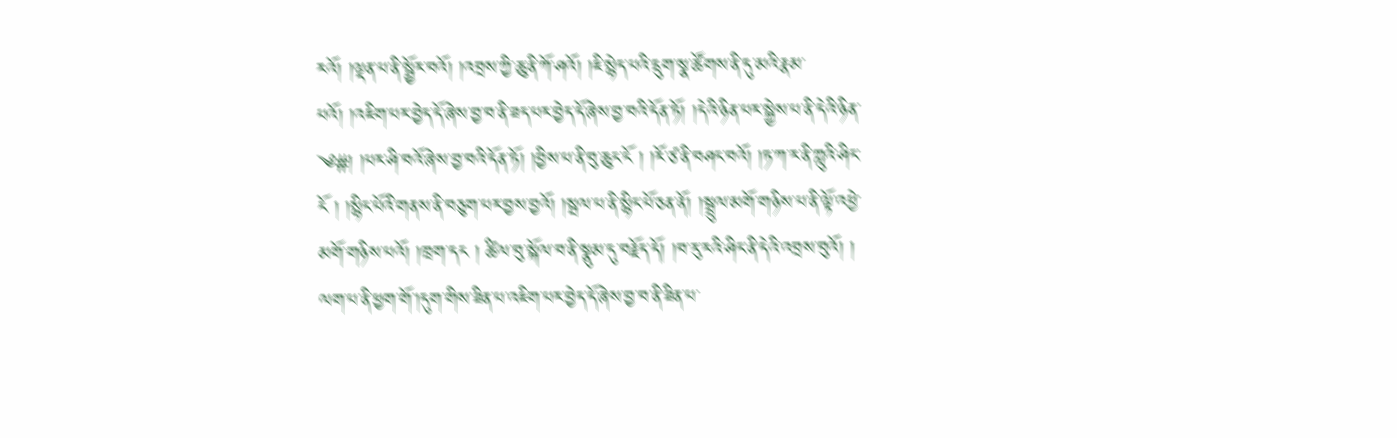རའོ། །ལྡན་པ་ནི་སྦྱོར་བའོ། །འབྲས་ཀྱི་ཆུ་ནི་ཀོ་ཤའོ། །ཇི་སྙེད་པའི་དྲུག་སྣ་ཚོགས་ནི་དུ་མའི་རྣམ་པའོ། །འཇིག་པར་བྱེད་དོ་ཞེས་བྱ་བ་ནི་ཟད་པར་བྱེད་དོ་ཞེས་བྱ་བའི་དོན་ཏོ། །དེའི་ཉིན་པར་སྐྱེས་པ་ནི་དེའི་ཉིན་
༄#། །པར་ཤི་བའོ་ཞེས་བྱ་བའི་དོན་ཏོ། །བྱིས་པ་ནི་བུ་ཆུང་ངོ ། །རོ་ཙ་ནི་བཤང་བའོ། །ཏ་ཀ་ར་ནི་ཀླུའི་ཤིང་ངོ ། །སྙིང་པོའི་གནས་ནི་བཅུག་པར་བྱས་བྱའོ། །སྦལ་པ་ནི་སྙིང་པོ་ཅན་ནོ། །སྦྲུལ་མགོ་གཉིས་པ་ནི་ལྟོ་འཕྱེ་མགོ་གཉིས་པའོ། །ཁྲག་དང ། ཚིལ་བུ་སྐོལ་བ་ནི་སྣུམ་དུ་བརྗོད་དོ། །བ་རུ་རའི་ཤིང་ནི་དེའི་འབྲས་བུའོ། ། ལག་པ་ནི་ཕྱག་གོ་།དུག་གིས་ཟིན་པ་འཇིག་པར་བྱེད་དོ་ཞེས་བྱ་བ་ནི་ཟིན་པ་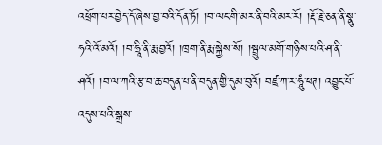འཕྲོག་པར་བྱེད་དོ་ཞེས་བྱ་བའི་དོན་ཏོ། །བ་ལང་གི་མར་ནི་བའི་མར་རོ། །རྡོ་རྗེ་ཅན་ནི་སྣུ་ཧའི་འོ་མའོ། །བ་ཧྲཱི་ནི་རྨ་བྱའོ། །ཁྲག་ནི་རྨ་སྐྱེས་སོ། །སྦྲུལ་མགོ་གཉིས་པའི་ཤ་ནི་ཤའོ། །བ་ལ་ཀའི་རྩ་བ་ཆ་བདུན་པ་ནི་བདུན་གྱི་དུམ་བུའོ། བཛྲ་ཀ་ར་ཧཱུཾ་ཕཊ། འབྱུང་པོ་འདུས་པའི་སྒྲས་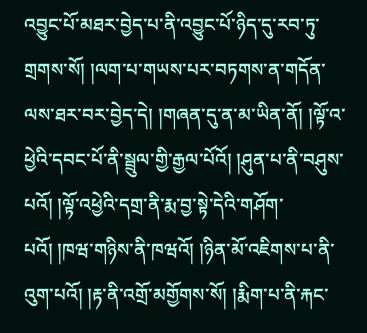འབྱུང་པོ་མཐར་བྱེད་པ་ནི་འབྱུང་པོ་ཉིད་དུ་རབ་ཏུ་གྲགས་སོ། །ལག་པ་གཡས་པར་བཏགས་ན་གདོན་ལས་ཐར་བར་བྱེད་དེ། །གཞན་དུ་ན་མ་ཡིན་ནོ། །ལྟོ་འ་ཕྱེའི་དབང་པོ་ནི་སྦྲུལ་གྱི་རྒྱལ་པོའོ། །ཤུན་པ་ནི་བཤུས་པའོ། །ལྟོ་འཕྱེའི་དགྲ་ནི་རྨ་བྱ་སྟེ་དེའི་གཤོག་པའོ། །ཁཝ་གཉིས་ནི་ཁཝའོ། །ཉིན་མོ་འཇིགས་པ་ནི་འུག་པའོ། །རྟ་ནི་འགྲོ་མགྱོགས་སོ། །རྨིག་པ་ནི་རྐང་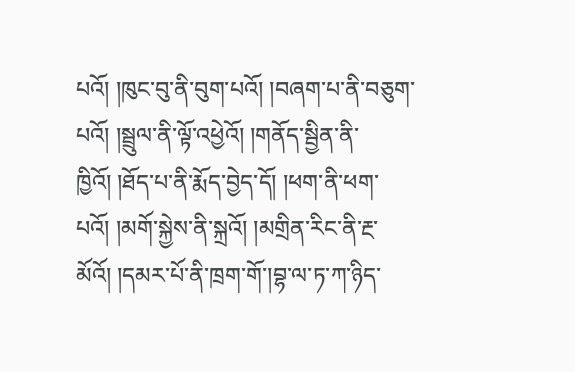པའོ། །ཁུང་བུ་ནི་བུག་པའོ། །བཞག་པ་ནི་བཅུག་པའོ། །སྦྲུལ་ནི་ལྟོ་འཕྱེའོ། །གནོད་སྦྱིན་ནི་ཁྱིའོ། །ཐོད་པ་ནི་རྨོད་བྱེད་དོ། །ཕག་ནི་ཕག་
པའོ། །མགོ་སྐྱེས་ནི་སྐྲའོ། །མགྲིན་རིང་ནི་རྔ་མོའོ། །དམར་པོ་ནི་ཁྲག་གོ་།བྷ་ལ་ཏ་ཀ་ཉིད་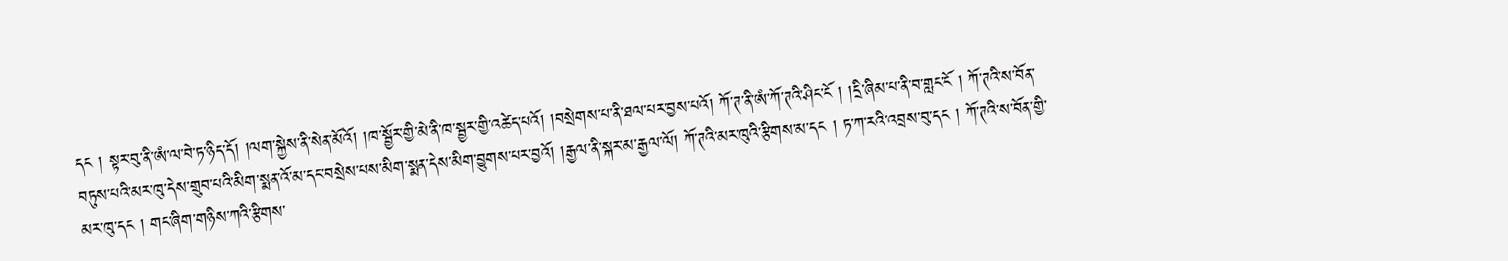དང ། སྟར་བུ་ནི་ཨཾ་ལ་བེ་ཏ་ཉིད་དོ། །ལག་སྐྱེས་ནི་སེན་མོའོ། །ཁ་སྦྱོར་གྱི་མེ་ནི་ཁ་སྦྱར་གྱི་འཚེད་པའོ། །བསྲེགས་པ་ནི་ཐལ་པར་བྱས་པའོ། ཀོ་ཊ་ནི་ཨཾ་ཀོ་ཊའི་ཤིང་ངོ ། །དྲི་ཞིམ་པ་ནི་བ་གླང་ངོ ། ཀོ་ཊའི་ས་བོན་བཏུས་པའི་མར་ཁུ་དེས་གྲུབ་པའི་མིག་སྨན་འོ་མ་དང་བསྲེས་པས་མིག་སྨན་དེས་མིག་བྱུགས་པར་བྱའོ། །རྒྱལ་ནི་སྐར་མ་རྒྱལ་ལོ། ཀོ་ཊའི་མར་ཁུའི་རྩིགས་མ་དང ། ཏ་ཀ་རའི་འབྲས་བུ་དང ། ཀོ་ཊའི་ས་བོན་གྱི་མར་ཁུ་དང ། གང་ཞིག་གཉིས་ཀའི་རྩིགས་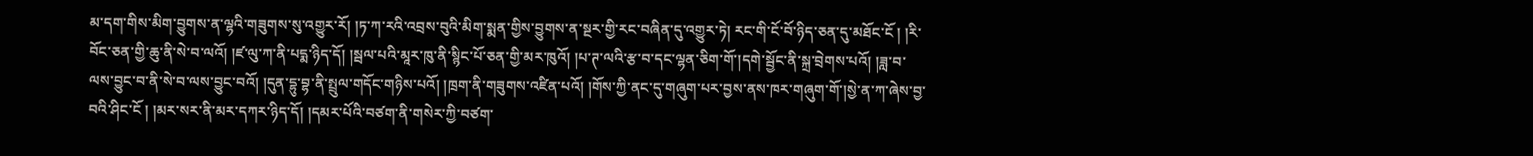མ་དག་གིས་མིག་བྱུགས་ན་ལྷའི་གཟུགས་སུ་འགྱུར་རོ། །ཏ་ཀ་རའི་འབྲས་བུའི་མིག་སྨན་གྱིས་བྱུགས་ན་སྔར་གྱི་རང་བཞིན་དུ་འགྱུར་ཏེ། རང་གི་ངོ་བོ་ཉིད་ཅན་དུ་མཐོང་ངོ ། །རི་བོང་ཅན་གྱི་ཆུ་ནི་སེ་བ་ལའོ། །ཛ་ལུ་ཀ་ནི་པདྨ་ཉིད་དོ། །སྦལ་པའི་མཱར་ཁུ་ནི་སྙིང་པོ་ཅན་གྱི་མར་ཁུའོ། །པ་ཊ་ལའི་རྩ་བ་དང་ལྷན་ཅིག་གོ་།དགེ་སྦྱོང་ནི་སྐྲ་བྲེགས་པའོ། །ཟླ་བ་ལས་བྱུང་བ་ནི་སེ་བ་ལས་བྱུང་བའོ། །དུན་དྷུ་བྷ་ནི་སྤྲུལ་གདོང་གཉིས་པའོ། །ཁྲག་ནི་གཟུགས་འཛིན་པའོ། །གོས་ཀྱི་ནང་དུ་གཞུག་པར་བྱས་ནས་ཁར་གཞུག་གོ་།སྱེ་ན་ཀ་ཞེས་བྱ་བའི་ཤིང་ངོ ། །མར་སར་ནི་མར་དཀར་ཉིད་དོ། །དམར་པོའི་བཙག་ནི་གསེར་ཀྱི་བཙག་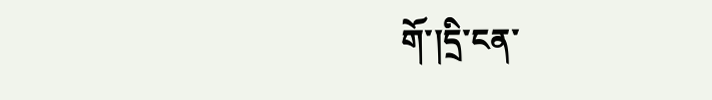གོ་།དྲི་ངན་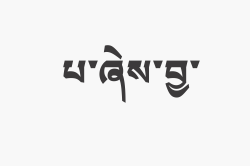པ་ཞེས་བྱ་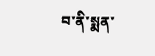བ་ནི་སྨན་